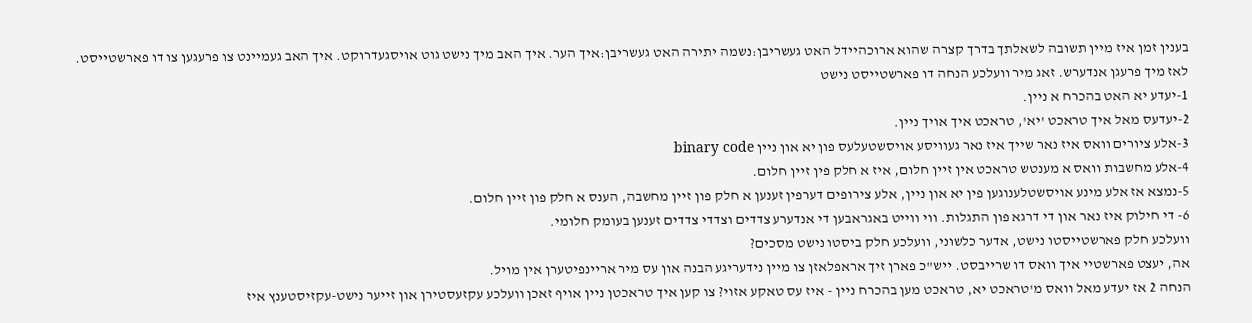בענין זמן איז מיין תשובה לשאלתך בדרך קצרה שהוא ארוכהיידל האט געשריבן:נשמה יתירה האט געשריבן:איך הער. איך האב מיך נישט גוט אויסגעדרוקט. איך האב געמיינט צו פרעגען צו דו פארשטייסט.
לאז מיך פרעגן אנדערש. זאג מיר וועלכע הנחה דו פארשטייסט נישט
1-יעדע יא האט בהכרח א ניין.
2-יעדעס מאל איך טראכט 'יא', טראכט איך אויך ניין.
3-אלע ציורים וואס איז נאר שייך איז נאר געוויסע אויסשטעלעס פון יא און ניין binary code
4-אלע מחשבות וואס א מענטש טראכט אין זיין חלום, איז א חלק פין זיין חלום.
5-נמצא אז אלע מינע אויסשטלענוגען פין יא און ניין, אלע צירופים דערפין זענען א חלק פון זיין מחשבה, הענס א חלק פון זיין חלום.
6- די חילוק איז נאר און די דרגא פון התגלות. ווי ווייט באגראבען די אנדערע צדדים וצדדי צדדים זענען בעומק חלומי.
וועלכע חלק פארשטייסטו נישט, אדער כלשוני, וועלכע חלק ביסטו נישט מסכים?
אה, יעצט פארשטיי איך וואס דו שרייבסט. ייש"כ פארן זיך אראפלאזן צו מיין נידעריגע הבנה און עס מיר אריינפיטערן אין מויל.
הנחה 2 אז יעדע מאל וואס מ'טראכט יא, טראכט מען בהכרח ניין - איז עס טאקע אזוי? צו קען איך טראכטן ניין אויף זאכן וועלכע עקזעסטירן און זייער נישט-עקזיסטענץ איז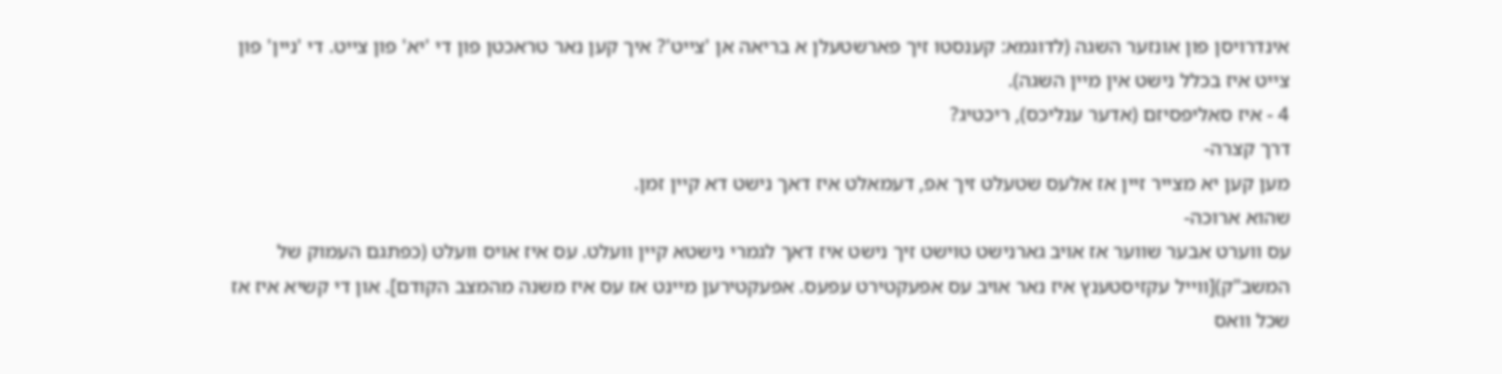אינדרויסן פון אונזער השגה (לדוגמא: קענסטו זיך פארשטעלן א בריאה אן 'צייט'? איך קען נאר טראכטן פון די 'יא' פון צייט. די 'ניין' פון צייט איז בכלל נישט אין מיין השגה).
4 - איז סאליפסיזם (אדער ענליכס), ריכטיג?
דרך קצרה-
מען קען יא מצייר זיין אז אלעס שטעלט זיך אפ, דעמאלט איז דאך נישט דא קיין זמן.
שהוא ארוכה-
עס ווערט אבער שווער אז אויב גארנישט טוישט זיך נישט איז דאך לגמרי נישטא קיין וועלט. עס איז אויס וועלט (כפתגם העמוק של המשב"ק)[ווייל עקזיסטענץ איז נאר אויב עס אפעקטירט עפעס. אפעקטירען מיינט אז עס איז משנה מהמצב הקודם]. און די קשיא איז אז שכל וואס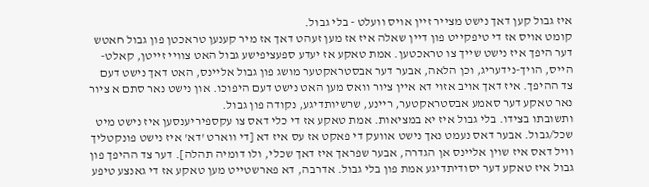איז גבול קען דאך נישט מצייר זיין אויס וועלט - בלי גבול.
קומט אויס אז די טיפקייט פון דיין שאלה איז אז מען זעהט דאך אז מיר קענען טראכטן פון גבול חאטש דער היפך איז נישט שייך צו טראכטען. אמת טאקע אז יעדע ספעציפישע גבול האט צוויי זייטן, קאלט-הייס, הויך-נידעריג, וכן הלאה, אבער דער אבסטראקטער מושג פון גבול אליינס, האט דאך נישט דעם צד ההיפך. איז דאך אויב אזוי דא איין ציור וואס מען האט נישט דעם היפוכו. און נישט נאר סתם א ציור נאר טאקע דער סאמע אבסטראקטער, ריינע, שרשיותדיגע, נקודה פון גבול.
ותשובתו בצידו. בלי גבול איז יא במציאות. אמת טאקע אז די כלי דאס צו עקספיריענסען איז נישט מיט שכל/גבול. אבער דאס נעמט נאך נישט אוועק די פאקט אז עס איז דא [די ווארט 'דא' איז נישט פונקטליך וויל דאס איז שוין אליינס אן הגדרה, אבער שפראך איז דאך שכלי, ולו דומיה תהלה]. דער צד ההיפך פון גבול איז טאקע דער יסודיתדיגע אמת פון בלי גבול. אדרבה, דא פארשטייט מען טאקע אז די גאנצע טיפע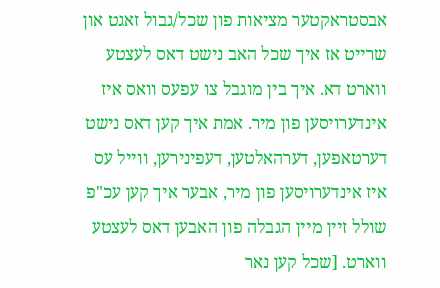אבסטראקטער מציאות פון שכל/גבול זאגט און שרייט אז איך שכל האב נישט דאס לעצטע ווארט דא. איך בין מוגבל צו עפעס וואס איז אינדערויסען פון מיר. אמת איך קען דאס נישט דערטאפען, דערהאלטען, דעפינירען, ווייל עס איז אינדערויסען פון מיר, אבער איך קען עכ"פ שולל זיין מיין הגבלה פון האבען דאס לעצטע ווארט. [שכל קען נאר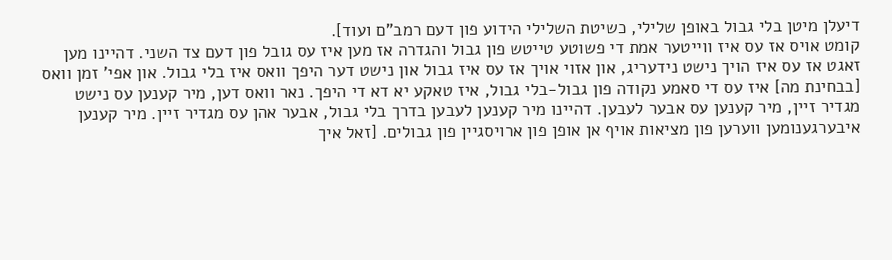דיעלן מיטן בלי גבול באופן שלילי, כשיטת השלילי הידוע פון דעם רמב"ם ועוד].
קומט אויס אז עס איז ווייטער אמת די פשוטע טייטש פון גבול והגדרה אז מען איז עס גובל פון דעם צד השני. דהיינו מען זאגט אז עס איז הויך נישט נידעריג, און אזוי אויך אז עס איז גבול און נישט דער היפך וואס איז בלי גבול. און אפי' זמן וואס [בבחינת מה] איז עס די סאמע נקודה פון גבול-בלי גבול, איז טאקע יא דא די היפך. נאר וואס דען, מיר קענען עס נישט מגדיר זיין, מיר קענען עס אבער לעבען. דהיינו מיר קענען לעבען בדרך בלי גבול, אבער אהן עס מגדיר זיין. מיר קענען איבערגענומען ווערען פון מציאות אויף אן אופן פון ארויסגיין פון גבולים. [זאל איך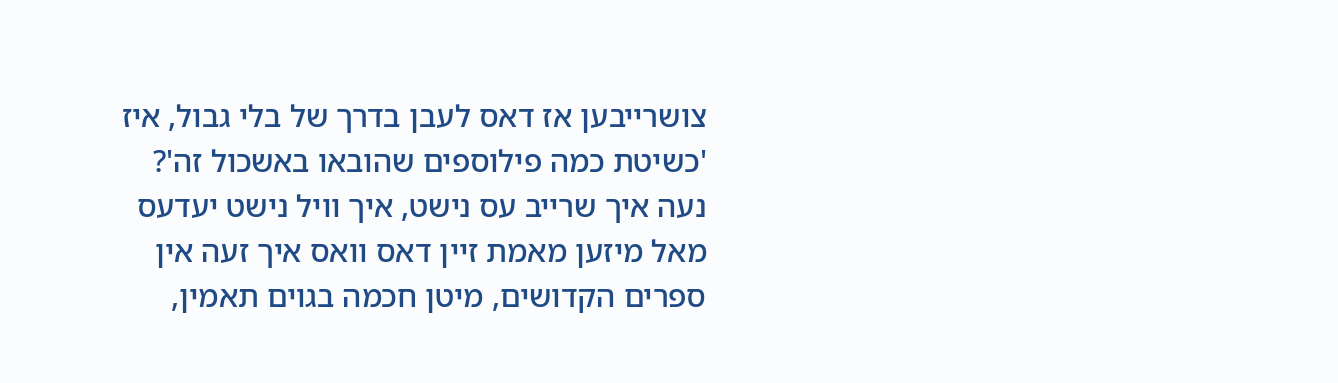צושרייבען אז דאס לעבן בדרך של בלי גבול, איז 'כשיטת כמה פילוספים שהובאו באשכול זה'? נעה איך שרייב עס נישט, איך וויל נישט יעדעס מאל מיזען מאמת זיין דאס וואס איך זעה אין ספרים הקדושים, מיטן חכמה בגוים תאמין,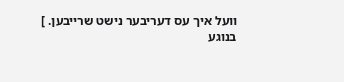וועל איך עס דעריבער נישט שרייבען. ]
בנוגע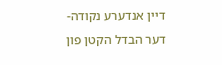דיין אנדערע נקודה-
דער הבדל הקטן פון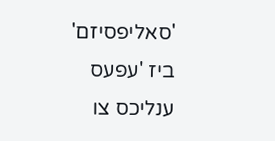'סאליפסיזם' ביז 'עפעס ענליכס צו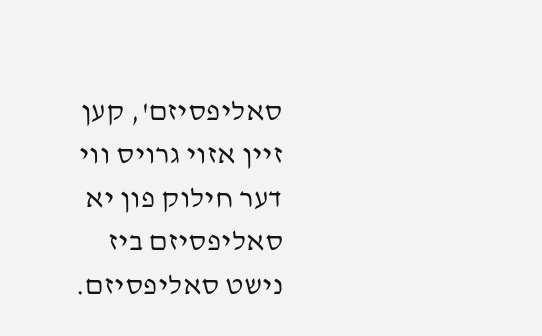סאליפסיזם', קען זיין אזוי גרויס ווי דער חילוק פון יא סאליפסיזם ביז נישט סאליפסיזם.